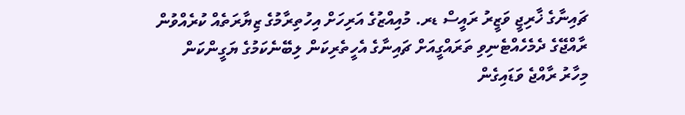ޗައިނާގެ ޚާރިޖީ ވަޒީރު ރައީސް ޑރ. މުއިއްޒުގެ އަރިހަށް އިހުތިރާމުގެ ޒިޔާރަތެއް ކުރެއްވުން
ރާއްޖޭގެ ދެމެހެއްޓެނިވި ތަރައްގީއަށް ޗައިނާގެ އެހީތެރިކަން ލިބޭނެކަމުގެ ޔަގީންކަން މިހާރު ރާއްޖެ ވަޑައިގެން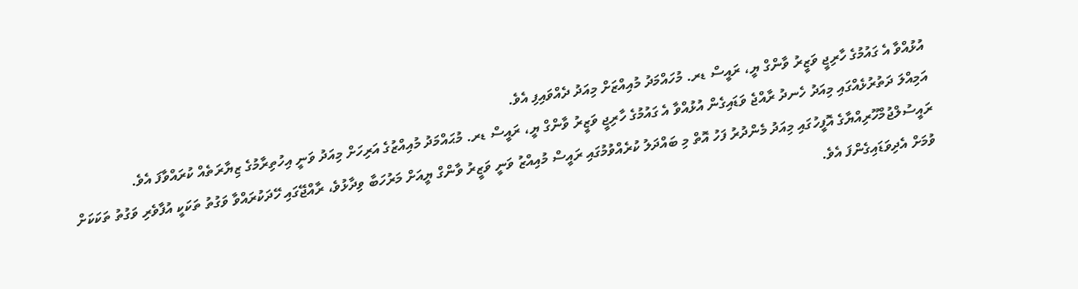އުޅުއްވާ އެ ގައުމުގެ ހާރިޖީ ވަޒީރު ވާންގް ޔީ، ރައީސް ޑރ. މުހައްމަދު މުއިއްޒަށް މިއަދު ދެއްވައިފި އެވެ.
އަމިއްލަ ދަތުރުޅެއްގައި މިއަދު ހެނދު ރާއްޖެ ވަޑައިގެން އުޅުއްވާ އެ ގައުމުގެ ހާރިޖީ ވަޒީރު ވާންގް ޔީ، ރައީސް ޑރ. މުޙައްމަދު މުއިއްޒުގެ އަރިހަށް މިއަދު ވަނީ އިހުތިރާމުގެ ޒިޔާރަތެއް ކުރައްވާފަ އެވެ.
ރައީސުލްޖުމްހޫރިއްޔާގެ އޮފީހުގައި މިއަދު މެންދުރު ފަހު އޮތް މި ބައްދަލު ކުރެއްވުމުގައި ރައީސް މުއިއްޒު ވަނީ ވަޒީރު ވާންގް ޔީއަށް މަރުހަބާ ވިދާޅުވެ، ރާއްޖޭގައި ހޭދަކުރައްވާ ވަގުތު ތަކަކީ އުފާވެރި ވަގުތު ތަކަކަށް ވުމަށް އެދިވަޑައިގެންފަ އެވެ.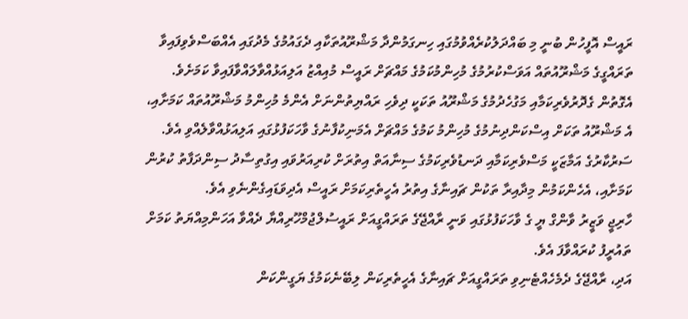ރައީސް އޮފީހުން ބުނީ މި ބައްދަލުކުރެއްވުމުގައި ހިނގަމުންދާ މަޝްރޫއުތަކާއި ދެގައުމުގެ މެދުގައި އެއްބަސްވެވިފައިވާ ތަރައްގީގެ މަޝްރޫއުތައް އަވަސްކުރުމުގެ މުހިންމުކަމުގެ މައްޗަށް ރައީސް މުއިއްޒު އަލިއަޅުއްވާލައްވާފައިވާ ކަމަށެވެ.
އެގޮތުން ގެދޮރުވެރިކަމާއި މަގުހެދުމުގެ މަޝްރޫއު ތަކަކީ ދިވެހި ރައްޔިތުންނަށް އެންމެ މުހިންމު މަޝްރޫއުތައް ކަމަށާއި، އެ މަޝްރޫއު ތަކަށް އިސްކަންދިނުމުގެ މުހިންމު ކަމުގެ މައްޗަށް އެމަނިކުފާނުގެ ވާހަކަފުޅުގައި އަލިއަޅުއްވާލެއްވި އެވެ.
ސަރުކާރުގެ އަމާޒަކީ މަސްވެރިކަމާއި ދަނޑުވެރިކަމުގެ ސިނާއަތް އިތުރަށް ކުރިއަރުވައި އިގުތިސާދު ސިންދަފާތު ކުރުން ކަމަށާއި، އެހެންކަމުން މިދާއިރާ ތަކުން ޗައިނާގެ އިތުރު އެހީތެރިކަމަށް ރައީސް އެދިވަޑައިގެންނެވި އެވެ.
ހާރިޖީ ވަޒީރު ވާންގް ޔީ ގެ ވާހަކަފުޅުގައި ވަނީ ރާއްޖޭގެ ތަރައްގީއަށް ރައީސުލްޖުމްހޫރިއްޔާ ދެއްވާ އަހަންމިއްޔަތު ކަމަށް ތައުރީފު ކުރައްވާފަ އެވެ.
އަދި، ރާއްޖޭގެ ދެމެހެއްޓެނިވި ތަރައްގީއަށް ޗައިނާގެ އެހީތެރިކަން ލިބޭނެކަމުގެ ޔަގީންކަން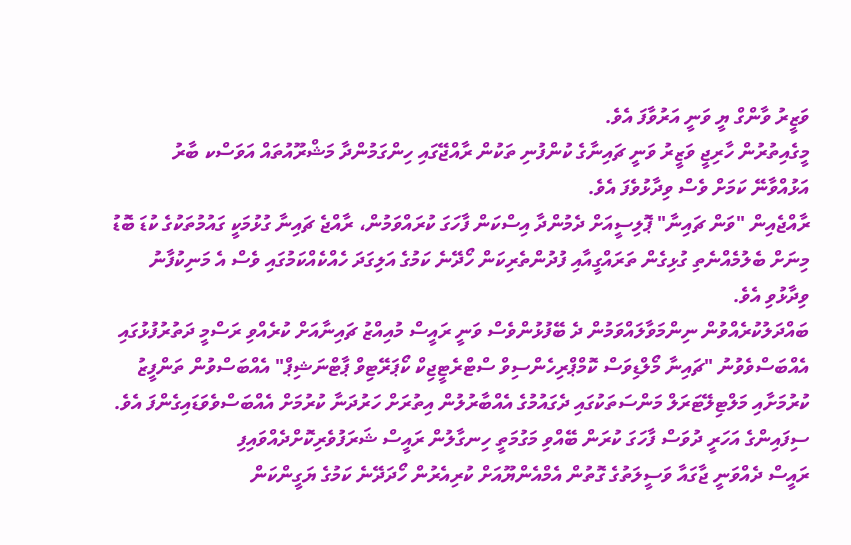ވަޒީރު ވާންގް ޔީ ވަނީ އަރުވާފަ އެވެ.
މީގެއިތުރުން ހާރިޖީ ވަޒީރު ވަނީ ޗައިނާގެ ކުންފުނި ތަކުން ރާއްޖޭގައި ހިންގަމުންދާ މަޝްރޫއުތައް އަވަސްކ ބާރު އަޅުއްވާނޭ ކަމަށް ވެސް ވިދާޅުވެފަ އެވެ.
ރާއްޖެއިން "ވަން ޗައިނާ" ޕޮލިސީއަށް ދެމުންދާ އިސްކަން ފާހަގަ ކުރައްވަމުން، ރާއްޖެ ޗައިނާ ގުޅުމަކީ ގައުމުތަކުގެ ކުޑަ ބޮޑު މިނަށް ބެލުމެއްނެތި ގުޅިގެން ތަރައްގީއާއި ފުދުންތެރިކަން ހޯދޭނެ ކަމުގެ އަލިގަދަ ހެއްކެއްކަމުގައި ވެސް އެ މަނިކުފާނު ވިދާޅުވި އެވެ.
ބައްދަލުކުރެއްވުން ނިންމަވާލައްވަމުން ދެ ބޭފުޅުންވެސް ވަނީ ރައީސް މުއިއްޒު ޗައިނާއަށް ކުރެއްވި ރަސްމީ ދަތުރުފުޅުގައި އެއްބަސްވެވުނު "ޗައިނާ މޯލްޑިވަސް ކޮމްޕްރިހެންސިވް ސްޓްރެޓީޖިކް ކޯޕަރޭޓިވް ޕާޓްނަޝިޕް" އެއްބަސްވުން ތަންފީޒު ކުރުމަށާއި މަލްޓިލޭޓަރަލް މަންސަތަކުގައި ދެގައުމުގެ އެއްބާރުލުން އިތުރަށް ހަރުދަނާ ކުރުމަށް އެއްބަސްވެވަޑައިގެންފަ އެވެ.
ސިފައިންގެ އަހަރީ ދުވަސް ފާހަގަ ކުރަން ބޭއްވި މަގުމަތީ ހިނގާލުން ރައީސް ޝަރަފުވެރިކޮށްދެއްވައިފި
ރައީސް ދެއްވަނީ ޖާގައާ ވަސީލަތުގެ ގޮތުން އެމްއެންޔޫއަށް ކުރިއެރުން ހޯދަދޭނެ ކަމުގެ ޔަގީންކަން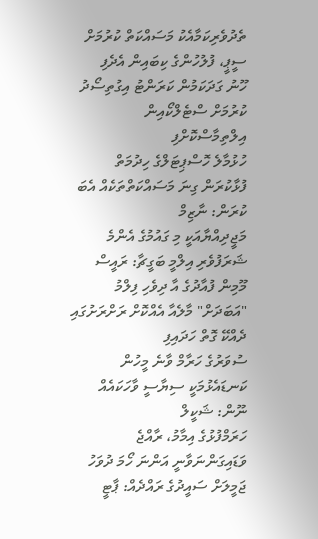ތެދުވެރިކަމާއެކު މަސައްކަތް ކުރުމަށް ސީޕީ، ފުލުހުންގެ ކިބައިން އެދެފި
ހޫނު ގަދަކަމުން ކަރަންޓު އިގުތިސޯދު ކުރުމަށް ސްޓެލްކޯއިން އިލްތިމާސްކޮށްފި
ހުޅުމާލެ ހޮސްޕިޓަލްގެ ހިދުމަތް ފުޅާކުރަން ގިނަ މަސައްކަތްތަކެއް އެބަ ކުރަން: ނާޒިމް
މަޖީދިއްޔާއަކީ މި ގައުމުގެ އެންމެ ޝަރަފުވެރި އިލްމީ ބަގީޗާ: ރައީސް
މޫމިން ފުއާދުގެ އާ ދިވެހި ފިލްމު "އަބަދަށް" މާލެއާ އެއްކޮށް ރަށްރަށުގައި ދެއްކޭ ގޮތް ހަދައިފި
ސުވަރުގެ ހަރާމް ވާނެ މީހުން ކަނޑައެޅުމަކީ ސިޔާސީ ވާހަކައެއް ނޫން: ޝަކީލް
ހަރަމްފުޅުގެ އިމާމު، ރާއްޖެ ވަޑައިގަންނަވާނީ އަންނަ ހޯމަ ދުވަހު
ޖަމީލަށް ސައީދުގެ ރައްދެއް: ޕާޓީ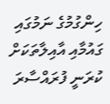ހިންގުމުގެ ނަމުގައި ގައުމާއި އާއިލާތަކަށް ކުރަނީ ފުރައްސާރަ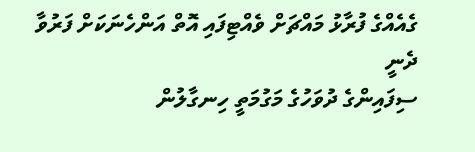ގެއެއްގެ ފުރާޅު މައްޗަށް ވެއްޓިފައި އޮތް އަންހެނަކަށް ފަރުވާ ދެނީ
ސިފައިންގެ ދުވަހުގެ މަގުމަތީ ހިނގާލުން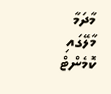މާދަމާ މާލޭގައި
ކޮމެންޓް